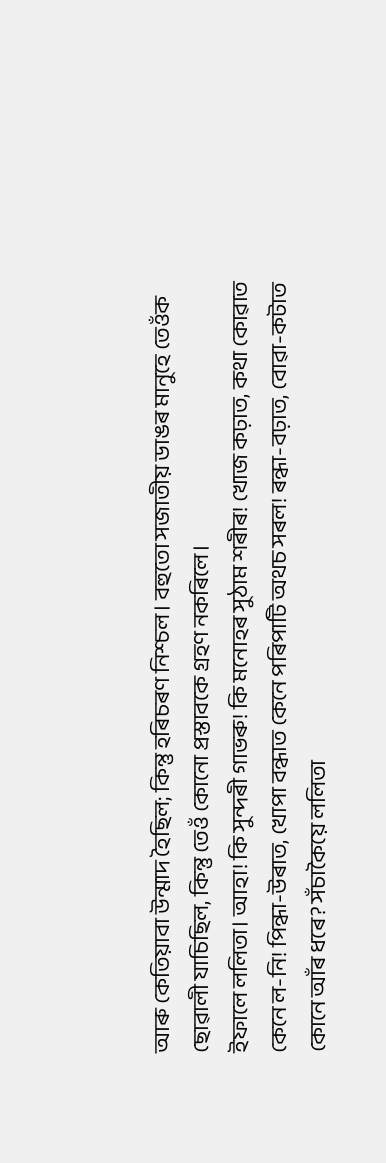আৰু কেতিয়াবা উন্মাদ হৈছিল; কিন্তু হৰিচৰণ নিশ্চল। বহুতো সজাতীয় ডাঙৰ মানুহে তেওঁক ছোৱালী যাচিছিল, কিন্তু তেওঁ কোনো প্ৰস্তাবকে গ্ৰহণ নকৰিলে।
ইফালে ললিতা। আহা! কি সুন্দৰী গাভৰু! কি মনোহৰ সুঠাম শৰীৰ! খোজ কঢ়াত, কথা কোৱাত কেনে ল-নি! পিন্ধা-উৰাত, খোপা বন্ধাত কেনে পৰিপাটি অথচ সৰল! ৰন্ধা-বঢ়াত, বোৱা-কটাত কোনে আঁৰ ধৰে? সঁচাকৈয়ে ললিতা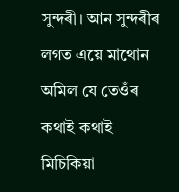সুন্দৰী। আন সুন্দৰীৰ লগত এয়ে মাথোন অমিল যে তেওঁৰ কথাই কথাই মিচিকিয়া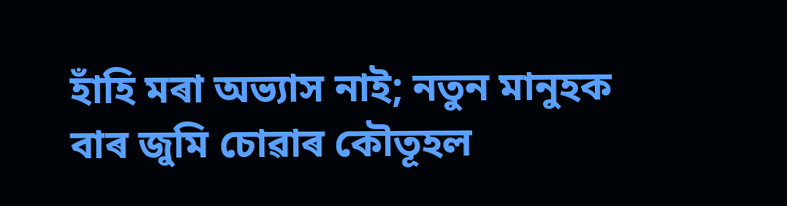হাঁহি মৰা অভ্যাস নাই; নতুন মানুহক বাৰ জুমি চোৱাৰ কৌতূহল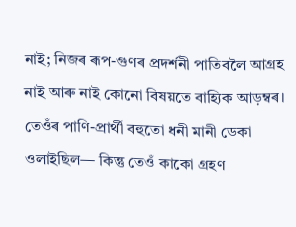নাই; নিজৰ ৰূপ-গুণৰ প্ৰদৰ্শনী পাতিবলৈ আগ্ৰহ নাই আৰু নাই কোনো বিষয়তে বাহ্যিক আড়ম্বৰ। তেওঁৰ পাণি-প্ৰাৰ্থী বহুতো ধনী মানী ডেকা ওলাইছিল— কিন্তু তেওঁ কাকো গ্ৰহণ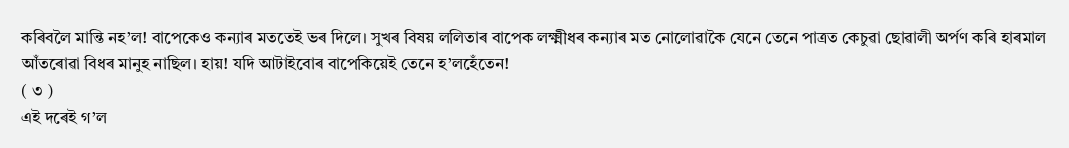কৰিবলৈ মান্তি নহ’ল! বাপেকেও কন্যাৰ মততেই ভৰ দিলে। সুখৰ বিষয় ললিতাৰ বাপেক লক্ষ্মীধৰ কন্যাৰ মত নোলোৱাকৈ যেনে তেনে পাত্ৰত কেচুৱা ছোৱালী অৰ্পণ কৰি হাৰমাল আঁতৰোৱা বিধৰ মানুহ নাছিল। হায়! যদি আটাইবোৰ বাপেকিয়েই তেনে হ’লহেঁতেন!
( ৩ )
এই দৰেই গ’ল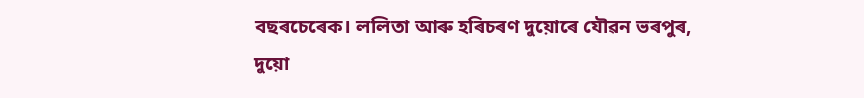বছৰচেৰেক। ললিতা আৰু হৰিচৰণ দুয়োৰে যৌৱন ভৰপুৰ, দুয়ো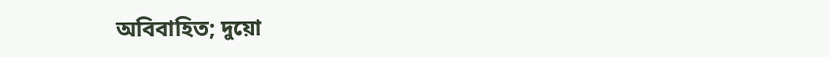অবিবাহিত; দুয়ো